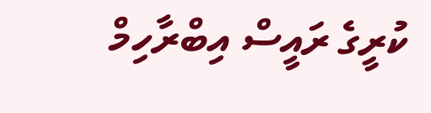ކުރީގެ ރައީސް އިބްރާހިމް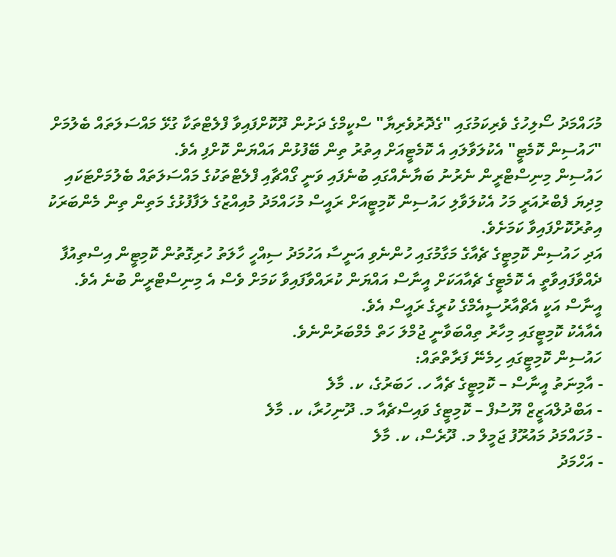މުހައްމަދު ސޯލިހުގެ ވެރިކަމުގައި "ގެދޮރުވެރިޔާ" ސްކީމްގެ ދަށުން ދޫކޮށްފައިވާ ފްލެޓްތަކާ ގުޅޭ މައްސަލަތައް ބެލުމަށް "ހައުސިން ކޮމެޓީ" އެކުލަވާލައި އެ ކޮމެޓީއަށް އިތުރު ތިން ބޭފުޅުން އައްޔަން ކޮށްފި އެވެ.
ހައުސިން މިނިސްޓްރީން ނެރުނު ބަޔާނެއްގައި ބުނެފައި ވަނީ ގޯއްޗާއި ފްލެޓްތަކުގެ މައްސަލަތައް ބެލުމަށްޓަކައި މިދިޔަ ފެބްރުއަރީ މަހު އެކުލަވާލި ހައުސިން ކޮމިޓީއަށް ރައީސް މުހައްމަދު މުއިއްޒުގެ ލަފާފުޅުގެ މަތިން ތިން މެންބަރަކު އިތުރުކޮށްފައިވާ ކަމަށެވެ.
އަދި ހައުސިން ކޮމިޓީގެ ޗެއާގެ މަގާމުގައި ހުންނެވި އަނީސާ އަހުމަދު ސިއްހީ ހާލަތު ހުރިގޮތުން ކޮމިޓީން އިސްތިއުފާ ދެއްވާފައިވާތީ އެ ކޮމެޓީގެ ޗެއާއަކަށް އީނާސް އައްޔަން ކުރައްވާފައިވާ ކަމަށް ވެސް އެ މިނިސްޓްރީން ބުނެ އެވެ. އީނާސް އަކީ އެޗްއާރުސީއެމްގެ ކުރީގެ ރައީސް އެވެ.
އެއާއެކު ކޮމިޓީގައި މިހާރު ތިއްބަވާނީ ޖުމްލަ ހަތް މެމްބަރުންނެވެ.
ހައުސިން ކޮމިޓީގައި ހިމެނޭ ފަރާތްތައް:
- އާމިނަތު އީނާސް – ކޮމިޓީގެ ޗެއާ ހ. ހަބަރުގެ، ކ. މާލެ
- އަބްދުލްއަޒީޒް ޔޫސުފް – ކޮމިޓީގެ ވައިސްޗެއާ މ. ދޫނިހުރާ، ކ. މާލެ
- މުހައްމަދު މައުރޫފު ޖަމީލް މ. ދޫރެސް، ކ. މާލެ
- އަހްމަދު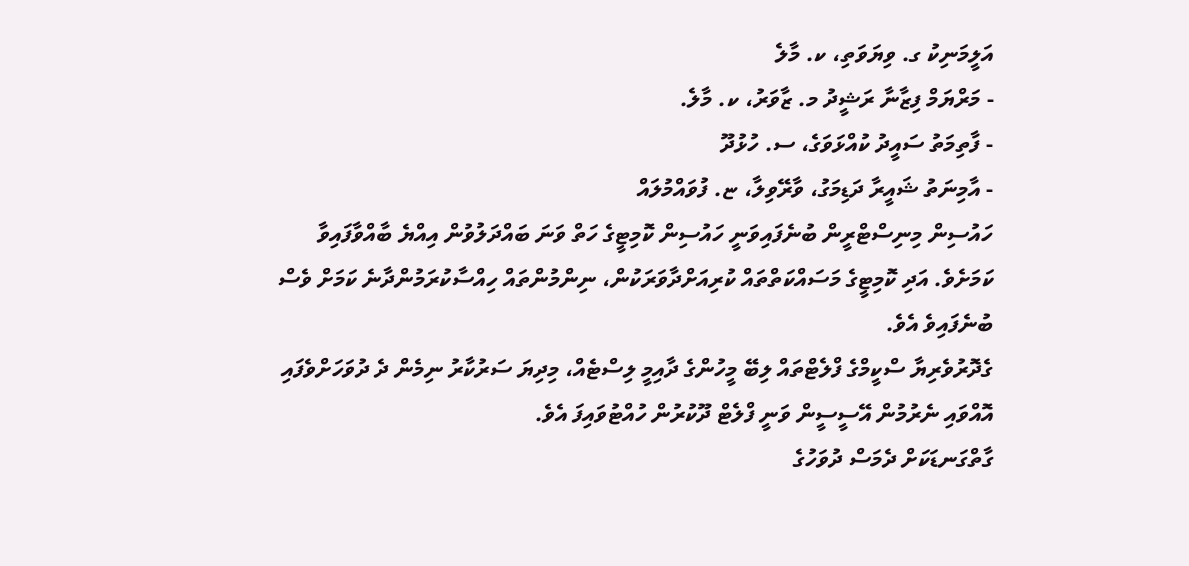އަލީމަނިކު ގ. ވިޔަވަތި، ކ. މާލެ
- މަރްޔަމް ފިޒާނާ ރަޝީދު މ. ޒާވަރު، ކ. މާލެ.
- ފާތިމަތު ސައީދު ކުއްޅަވަގެ، ސ. ހުޅުދޫ
- އާމިނަތު ޝައީރާ ދަޑިމަގު، ވާރޭވިލާ، ޏ. ފުވައްމުލައް
ހައުސިން މިނިސްޓްރީން ބުނެފައިވަނީ ހައުސިން ކޮމިޓީގެ ހަތް ވަނަ ބައްދަލުވުން އިއްޔެ ބާއްވާފައިވާ ކަމަށެވެ. އަދި ކޮމިޓީގެ މަސައްކަތްތައް ކުރިއަށްދާވަރަކުން، ނިންމުންތައް ހިއްސާކުރަމުންދާނެ ކަމަށް ވެސް ބުނެފައިވެ އެވެ.
ގެދޮރުވެރިޔާ ސްކީމްގެ ފްލެޓްތައް ލިބޭ މީހުންގެ ދާއިމީ ލިސްޓެއް، މިދިޔަ ސަރުކާރު ނިމެން ދެ ދުވަހަށްވެފައި އޮއްވައި ނެރުމުން އޭސީސީން ވަނީ ފްލެޓް ދޫކުރުން ހުއްޓުވައިފަ އެވެ.
ގާތްގަނޑަކަށް ދެމަސް ދުވަހުގެ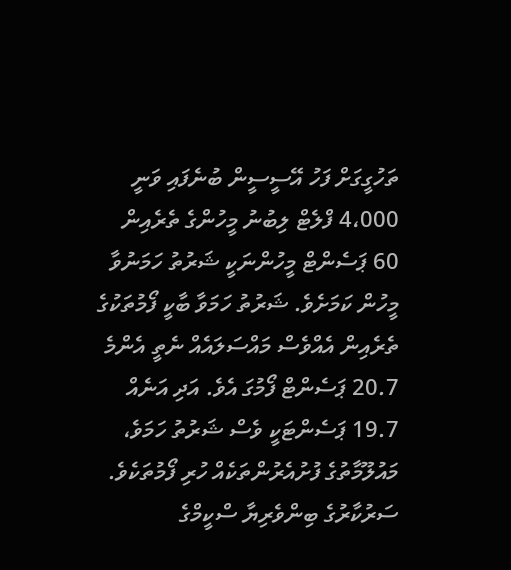ތަހުގީގަށް ފަހު އޭސީސީން ބުނެފައި ވަނީ 4،000 ފްލެޓް ލިބުނު މީހުންގެ ތެރެއިން 60 ޕަސެންޓް މީހުންނަކީ ޝަރުތު ހަމަނުވާ މީހުން ކަމަށެވެ. ޝަރުތު ހަމަވާ ބާކީ ފޯމުތަކުގެ ތެރެއިން އެއްވެސް މައްސަލައެއް ނެތީ އެންމެ 20.7 ޕަސެންޓް ފޯމުގަ އެވެ. އަދި އަނެއް 19.7 ޕަސެންޓަކީ ވެސް ޝަރުތު ހަމަވެ، މައުލޫމާތުގެ ފުށުއެރުންތަކެއް ހުރި ފޯމުތަކެވެ.
ސަރުކާރުގެ ބިންވެރިޔާ ސްކީމްގެ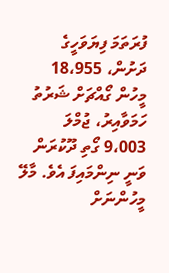ފުރަތަމަ ފިޔަވަހީގެ ދަށުން، 18،955 މީހުން ގޯއްޗަށް ޝަރުތު ހަމަވާއިރު، ޖުމްލަ 9،003 ގޯތި ދޫކުރަން ވަނީ ނިންމައިފަ އެވެ. މާލޭ މީހުންނަށް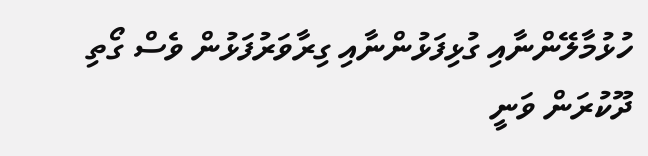ހުޅުމާލޭންނާއި ގުޅިފަޅުންނާއި ގިރާވަރުފަޅުން ވެސް ގޯތި ދޫކުރަން ވަނީ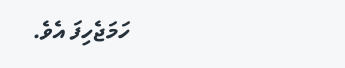ހަމަޖެހިފަ އެވެ.